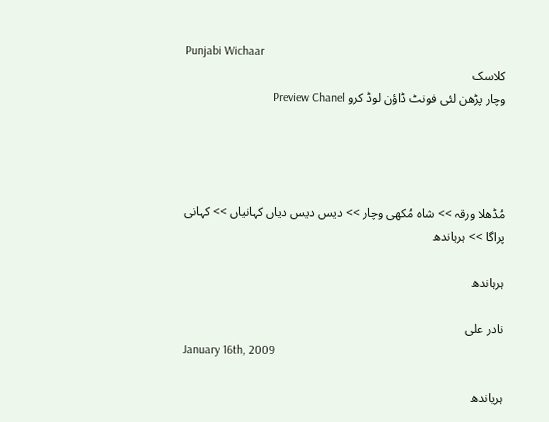Punjabi Wichaar
کلاسک
وچار پڑھن لئی فونٹ ڈاؤن لوڈ کرو Preview Chanel




مُڈھلا ورقہ >> شاہ مُکھی وچار >> دیس دیس دیاں کہانیاں >> کہانی پراگا >> ہرہاندھ

ہرہاندھ

نادر علی
January 16th, 2009

ہریاندھ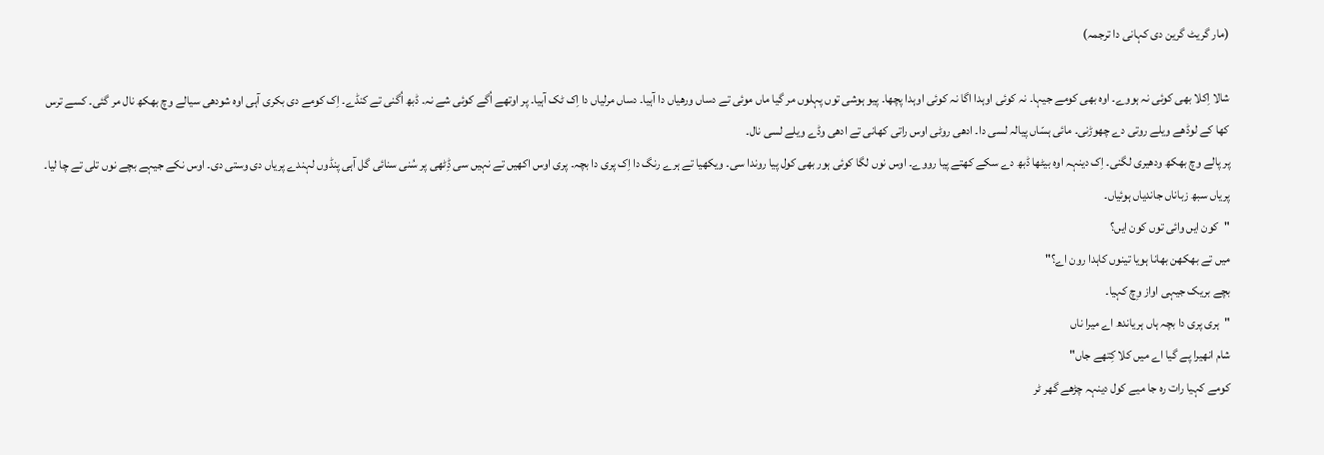(مار گریٹ گرین دی کہانی دا ترجمہ)

شالا اِکلا بھی کوئی نہ ہووے۔ اوہ بھی کومے جیہا۔ نہ کوئی اوہدا اگا نہ کوئی اوہدا پچھا۔ پیو ہوشی توں پہلوں مر گیا ماں موئی تے دساں ورھیاں دا آہیا۔ دساں مرلیاں دا اِک ٹک آہیا۔ پر اوتھے اُگے کوئی شے نہ۔ ڈبھ اُگنی تے کنڈے۔ اِک کومے دی بکری آہی اوہ شودھی سیالے وچ بھکھ نال مر گئی۔ کسے ترس کھا کے لوڈھے ویلے روتی دے چھوڑنی۔ مائی ہسّاں پیالہ لسی دا۔ ادھی روٹی اوس راتی کھانی تے ادھی وڈے ویلے لسی نال۔
پر پالے وچ بھکھ ودھیری لگنی۔ اِک دینہہ اوہ بیٹھا ڈبھ دے سکے کھتے پیا رووے۔ اوس نوں لگا کوئی ہور بھی کول پیا روندا سی۔ ویکھیا تے ہرے رنگ دا اِک پری دا بچہ۔ پری اوس اکھیں تے نہیں سی ڈِٹھی پر سُنی سنائی گل آہی پنڈوں لہندے پریاں دی وستی دی۔ اوس نکے جیہے بچے نوں تلی تے چا لیا۔ پریاں سبھ زباناں جاندیاں ہوئیاں۔
"کون ایں وائی توں کون ایں؟
میں تے بھکھن بھانا ہویا تینوں کاہدا رون اے؟"
بچے بریک جیہی اواز وِچ کہیا۔
"ہری پری دا بچہ ہاں ہریاندھ اے میرا ناں
شام انھیرا پے گیا اے میں کلا کِتھے جاں"
کومے کہیا رات رہ جا میے کول دینہہ چڑھے گھر ٹر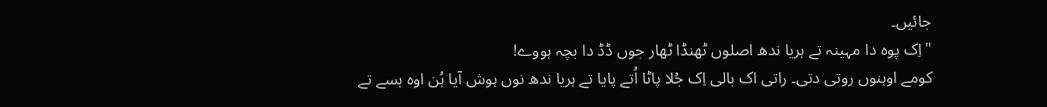جائیں۔
"اِک پوہ دا مہینہ تے ہریا ندھ اصلوں ٹھنڈا ٹھار جوں ڈڈ دا بچہ ہووے!
کومے اوہنوں روتی دتی۔ راتی اک بالی اِک جُلا پاٹا اُتے پایا تے ہریا ندھ نوں ہوش آیا ہُن اوہ ہسے تے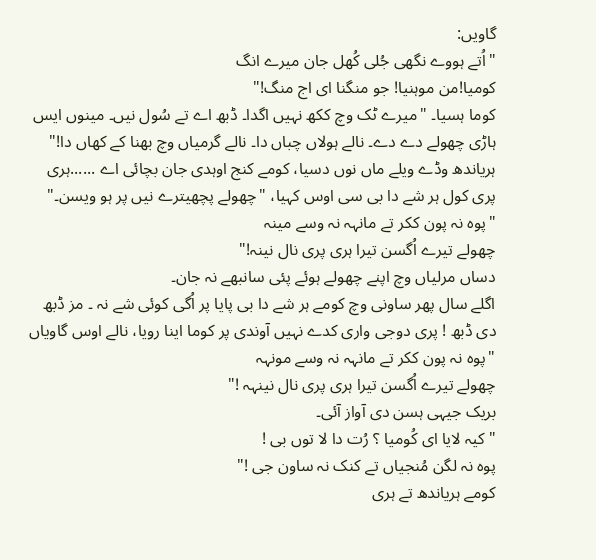گاویں:
"اُتے ہووے نگھی جُلی کُھل جان میرے انگ
کومیا!من موہنیا! جو منگنا ای اج منگ!"
کوما ہسیا۔ "میرے ٹک وچ ککھ نہیں اگدا۔ ڈبھ اے تے سُول نیں۔ مینوں ایس ہاڑی چھولے دے دے۔ نالے ہولاں چباں دا۔ نالے گرمیاں وچ بھنا کے کھاں دا!"
ہریاندھ وڈے ویلے ماں نوں دسیا، کومے کنج اوہدی جان بچائی اے ......ہری پری کول ہر شے دا بی سی اوس کہیا، "چھولے پچھیترے نیں پر ہو ویسن۔"
"پوہ نہ پون ککر تے مانہہ نہ وسے مینہ
چھولے تیرے اُگسن تیرا ہری پری نال نینہ!"
دساں مرلیاں وچ اپنے چھولے ہوئے پئی سانبھے نہ جان۔
اگلے سال پھر ساونی وچ کومے ہر شے دا بی پایا پر اُگی کوئی شے نہ ۔ مز ڈبھ دی ڈبھ ! پری دوجی واری کدے نہیں آوندی پر کوما اینا رویا، نالے اوس گاویاں
"پوہ نہ پون ککر تے مانہہ نہ وسے مونہہ
چھولے تیرے اُگسن تیرا ہری پری نال نینہہ !"
بریک جیہی ہسن دی آواز آئی۔
"کیہ لایا ای کُومیا ؟ رُت دا لا توں بی !
پوہ نہ لگن مُنجیاں تے کنک نہ ساون جی !"
کومے ہریاندھ تے ہری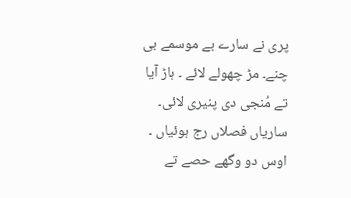پری نے سارے بے موسمے بی چنے۔ مڑ چھولے لائے ۔ ہاڑ آیا تے مُنجی دی پنیری لائی۔ ساریاں فصلاں رج ہوئیاں ۔ اوس دو وگھے حصے تے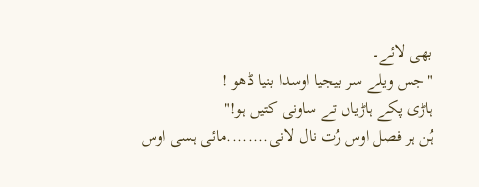بھی لائے۔
"جس ویلے سر بیجیا اوسدا بنیا ڈھو !
ہاڑی پکے ہاڑیاں تے ساونی کتیں ہو!"
ہُن ہر فصل اوس رُت نال لانی........مائی ہسی اوس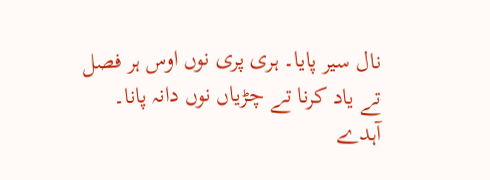نال سیر پایا۔ ہری پری نوں اوس ہر فصل تے یاد کرنا تے چڑیاں نوں دانہ پانا۔ آہدے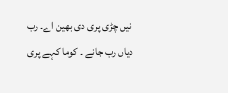نیں چڑی پری دی بھین اے۔ رب دیاں رب جانے ۔ کوما کہے پری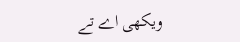ویکھی اے تے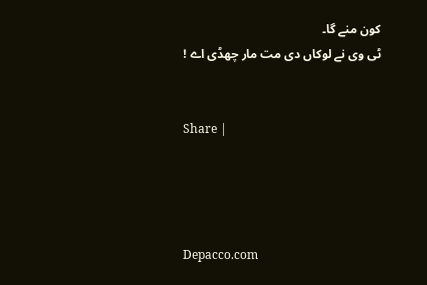کون منے گا۔
ٹی وی نے لوکاں دی مت مار چھڈی اے !


Share |




Depacco.com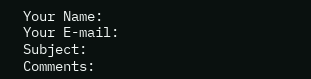Your Name:
Your E-mail:
Subject:
Comments: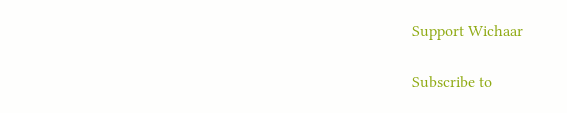Support Wichaar

Subscribe to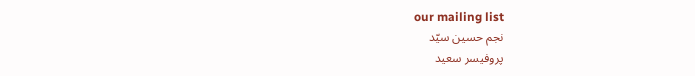our mailing list
نجم حسین سیّد
پروفیسر سعید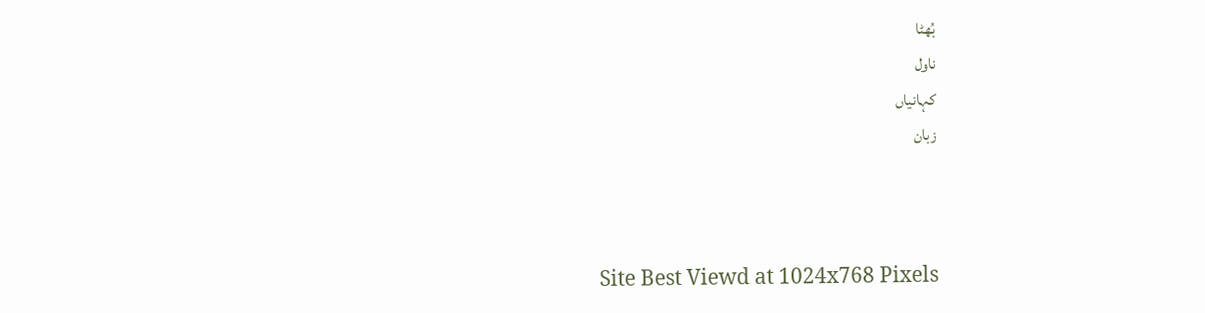بُھٹا
ناول
کہانیاں
زبان



Site Best Viewd at 1024x768 Pixels